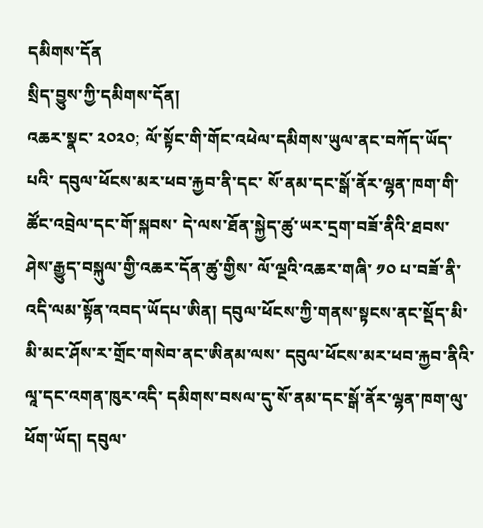དམིགས་དོན
སྲིད་བྱུས་ཀྱི་དམིགས་དོན།
འཆར་སྣང་ ༢༠༢༠; ལོ་སྟོང་གི་གོང་འཕེལ་དམིགས་ཡུལ་ནང་བཀོད་ཡོད་པའི་ དབུལ་ཕོངས་མར་ཕབ་རྐྱབ་ནི་དང་ སོ་ནམ་དང་སྒོ་ནོར་ལྷན་ཁག་གི་ཚོང་འབྲེལ་དང་གོ་སྐབས་ དེ་ལས་ཐོན་སྐྱེད་ཚུ་ཡར་དྲག་བཟོ་ནིའི་ཐབས་ཤེས་རྒྱུད་བསྐུལ་གྱི་འཆར་དོན་ཚུ་གྱིས་ ལོ་ལྔའི་འཆར་གཞི་ ༡༠ པ་བཟོ་ནི་འདི་ལམ་སྟོན་འབད་ཡོདཔ་ཨིན། དབུལ་ཕོངས་ཀྱི་གནས་སྟངས་ནང་སྡོད་མི་ མི་མང་ཤོས་ར་གྲོང་གསེབ་ནང་ཨིནམ་ལས་ དབུལ་ཕོངས་མར་ཕབ་རྐྱབ་ནིའི་ལཱ་དང་འགན་ཁུར་འདི་ དམིགས་བསལ་དུ་སོ་ནམ་དང་སྒོ་ནོར་ལྷན་ཁག་ལུ་ཕོག་ཡོད། དབུལ་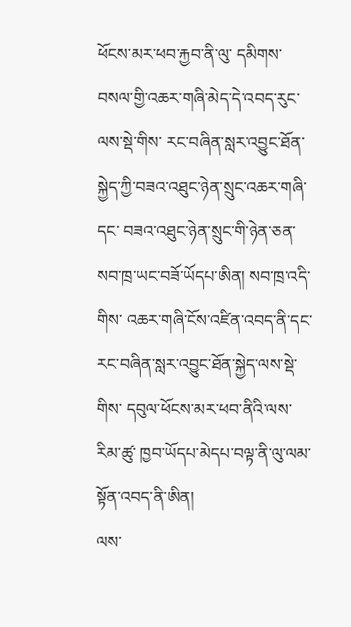ཕོངས་མར་ཕབ་རྐྱབ་ནི་ལུ་ དམིགས་བསལ་གྱི་འཆར་གཞི་མེད་དེ་འབད་རུང་ ལས་སྡེ་གིས་ རང་བཞིན་སླར་འབྱུང་ཐོན་སྐྱེད་ཀྱི་བཟའ་འཐུང་ཉེན་སྲུང་འཆར་གཞི་དང་ བཟའ་འཐུང་ཉེན་སྲུང་གི་ཉེན་ཅན་སབ་ཁྲ་ཡང་བཟོ་ཡོདཔ་ཨིན། སབ་ཁྲ་འདི་གིས་ འཆར་གཞི་ངོས་འཛིན་འབད་ནི་དང་ རང་བཞིན་སླར་འབྱུང་ཐོན་སྐྱེད་ལས་སྡེ་གིས་ དབུལ་ཕོངས་མར་ཕབ་ནིའི་ལས་རིམ་ཚུ་ ཁྱབ་ཡོདཔ་མེདཔ་བལྟ་ནི་ལུ་ལམ་སྟོན་འབད་ནི་ཨིན།
ལས་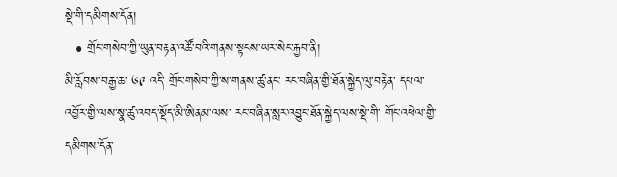སྡེ་གི་དམིགས་དོན།
  • གྲོང་གསེབ་ཀྱི་ཡུན་བརྟན་འཚོ་བའི་གནས་སྟངས་ཡར་སེང་རྐྱབ་ནི།
མི་རློབས་བརྒྱ་ཆ་ ༦༩ འདི་ གྲོང་གསེབ་ཀྱི་ས་གནས་ཚུ་ནང་ རང་བཞིན་གྱི་ཐོན་སྐྱེད་ལུ་བརྟེན་ དཔལ་འབྱོར་གྱི་ལས་སྣ་ཚུ་འབད་སྡོད་མི་ཨིནམ་ལས་ རང་བཞིན་སླར་འབྱུང་ཐོན་སྐྱེད་ལས་སྡེ་གི་ གོང་འཕེལ་གྱི་དམིགས་དོན་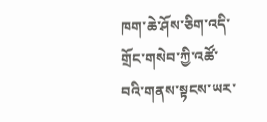ཁག་ཆེ་ཤོས་ཅིག་འདི་ གྲོང་གསེབ་ཀྱི་འཚོ་བའི་གནས་སྟངས་ཡར་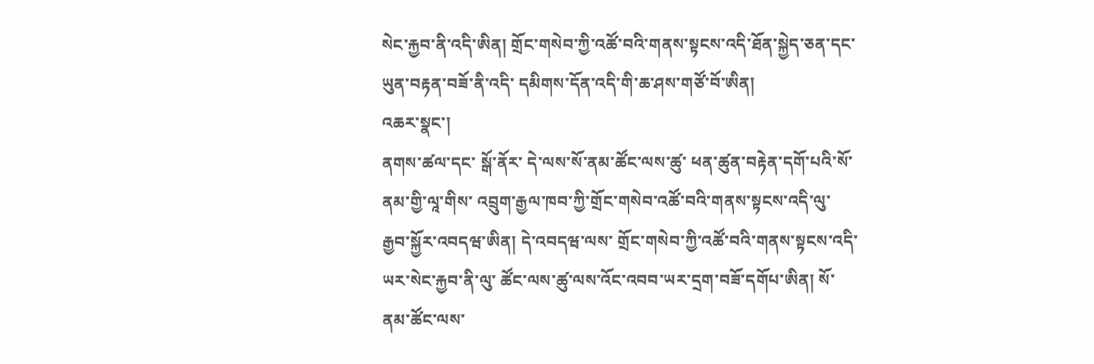སེང་རྐྱབ་ནི་འདི་ཨིན། གྲོང་གསེབ་ཀྱི་འཚོ་བའི་གནས་སྟངས་འདི་ཐོན་སྐྱེད་ཅན་དང་ ཡུན་བརྟན་བཟོ་ནི་འདི་ དམིགས་དོན་འདི་གི་ཆ་ཤས་གཙོ་བོ་ཨིན།
འཆར་སྣང་།
ནགས་ཚལ་དང་ སྒོ་ནོར་ དེ་ལས་སོ་ནམ་ཚོང་ལས་ཚུ་ ཕན་ཚུན་བརྟེན་དགོ་པའི་སོ་ནམ་གྱི་ལཱ་གིས་ འབྲུག་རྒྱལ་ཁབ་ཀྱི་གྲོང་གསེབ་འཚོ་བའི་གནས་སྟངས་འདི་ལུ་ རྒྱབ་སྐྱོར་འབདཝ་ཨིན། དེ་འབདཝ་ལས་ གྲོང་གསེབ་ཀྱི་འཚོ་བའི་གནས་སྟངས་འདི་ ཡར་སེང་རྐྱབ་ནི་ལུ་ ཚོང་ལས་ཚུ་ལས་འོང་འབབ་ཡར་དྲག་བཟོ་དགོཔ་ཨིན། སོ་ནམ་ཚོང་ལས་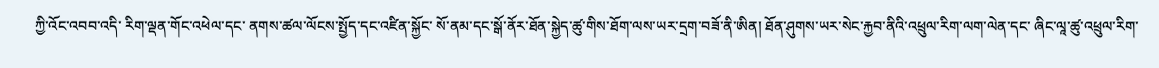ཀྱི་འོང་འབབ་འདི་ རིག་ལྡན་གོང་འཕེལ་དང་ ནགས་ཚལ་ལོངས་སྤྱོད་དང་འཛིན་སྐྱོང་ སོ་ནམ་དང་སྒོ་ནོར་ཐོན་སྐྱེད་ཚུ་གིས་ཐོག་ལས་ཡར་དྲག་བཟོ་ནི་ཨིན། ཐོན་ཤུགས་ཡར་སེང་རྐྱབ་ནིའི་འཕྲུལ་རིག་ལག་ལེན་དང་ ཞིང་ལཱ་ཚུ་འཕྲུལ་རིག་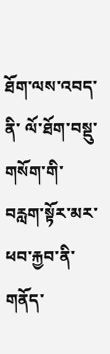ཐོག་ལས་འབད་ནི་ ལོ་ཐོག་བསྡུ་གསོག་གི་བརླག་སྟོར་མར་ཕབ་རྐྱབ་ནི་ གནོད་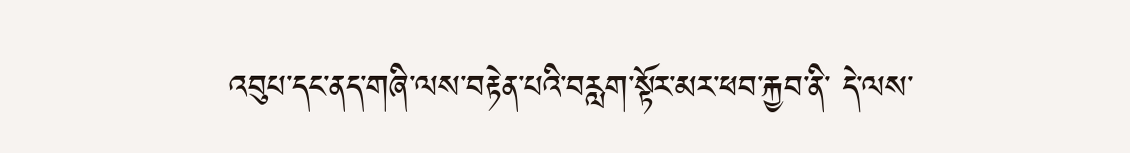འབུཔ་དང་ནད་གཞི་ལས་བརྟེན་པའི་བརླག་སྟོར་མར་ཕབ་རྐྱབ་ནི་ དེ་ལས་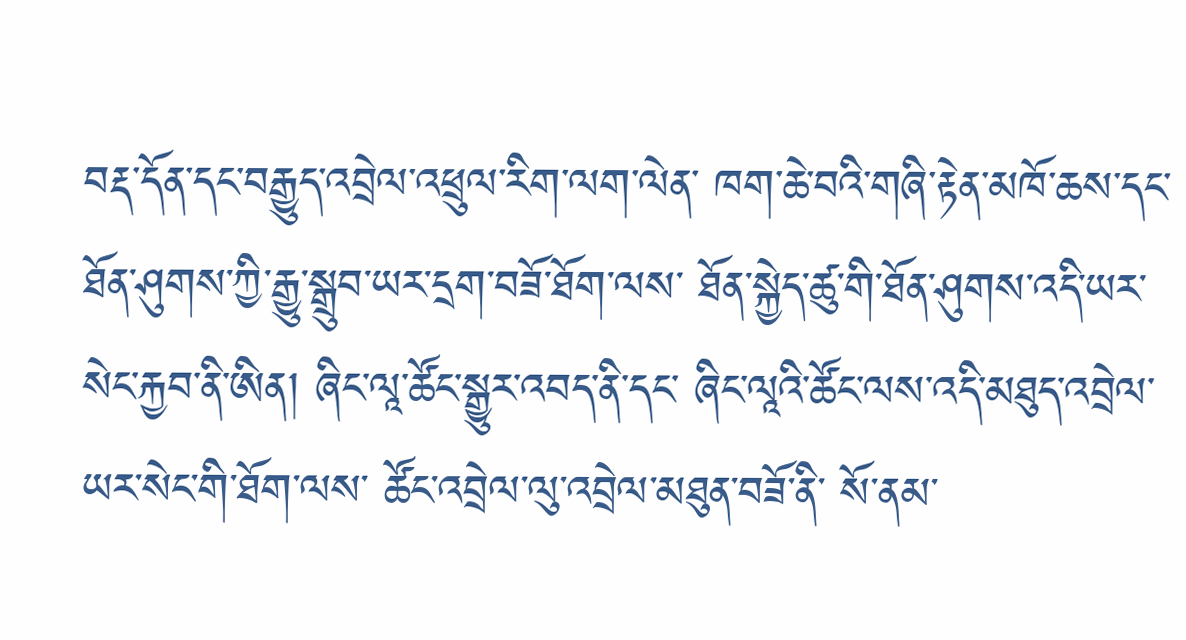བརྡ་དོན་དང་བརྒྱུད་འབྲེལ་འཕྲུལ་རིག་ལག་ལེན་ ཁག་ཆེ་བའི་གཞི་རྟེན་མཁོ་ཆས་དང་ ཐོན་ཤུགས་ཀྱི་རྒྱུ་སྒྲུབ་ཡར་དྲག་བཟོ་ཐོག་ལས་ ཐོན་སྐྱེད་ཚུ་གི་ཐོན་ཤུགས་འདི་ཡར་སེང་རྐྱབ་ནི་ཨིན། ཞིང་ལཱ་ཚོང་སྒྱུར་འབད་ནི་དང་ ཞིང་ལཱའི་ཚོང་ལས་འདི་མཐུད་འབྲེལ་ཡར་སེང་གི་ཐོག་ལས་ ཚོང་འབྲེལ་ལུ་འབྲེལ་མཐུན་བཟོ་ནི་ སོ་ནམ་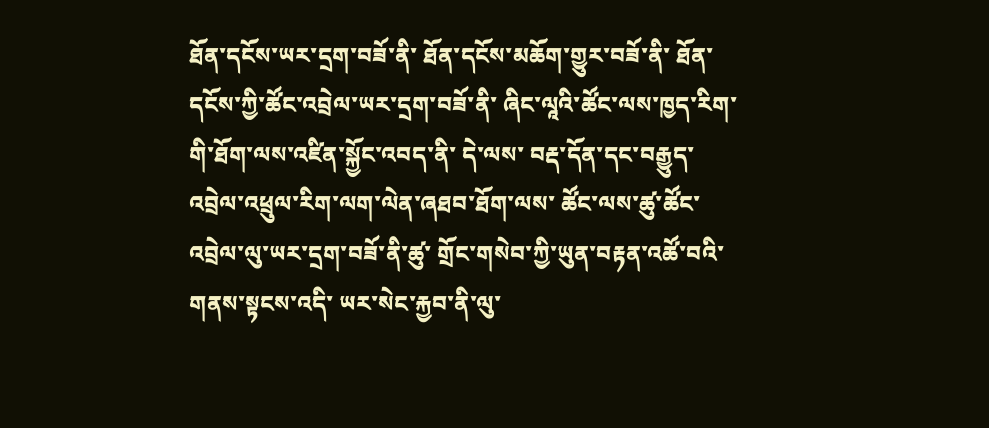ཐོན་དངོས་ཡར་དྲག་བཟོ་ནི་ ཐོན་དངོས་མཆོག་གྱུར་བཟོ་ནི་ ཐོན་དངོས་ཀྱི་ཚོང་འབྲེལ་ཡར་དྲག་བཟོ་ནི་ ཞིང་ལཱའི་ཚོང་ལས་ཁྱད་རིག་གི་ཐོག་ལས་འཛིན་སྐྱོང་འབད་ནི་ དེ་ལས་ བརྡ་དོན་དང་བརྒྱུད་འབྲེལ་འཕྲུལ་རིག་ལག་ལེན་ཞཐབ་ཐོག་ལས་ ཚོང་ལས་ཚུ་ཚོང་འབྲེལ་ལུ་ཡར་དྲག་བཟོ་ནི་ཚུ་ གྲོང་གསེབ་ཀྱི་ཡུན་བརྟན་འཚོ་བའི་གནས་སྟངས་འདི་ ཡར་སེང་རྐྱབ་ནི་ལུ་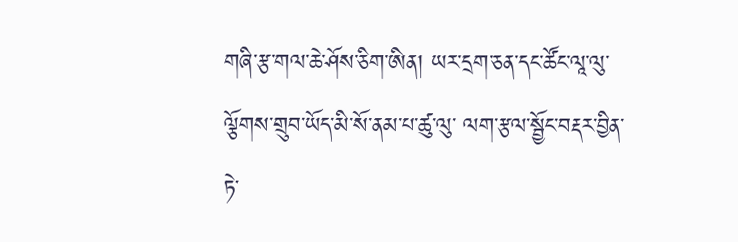གཞི་རྩ་གལ་ཆེ་ཤོས་ཅིག་ཨིན། ཡར་དྲག་ཅན་དང་ཚོང་ལཱ་ལུ་ལྕོགས་གྲུབ་ཡོད་མི་སོ་ནམ་པ་ཚུ་ལུ་ ལག་རྩལ་སྦྱོང་བརྡར་བྱིན་ཏེ་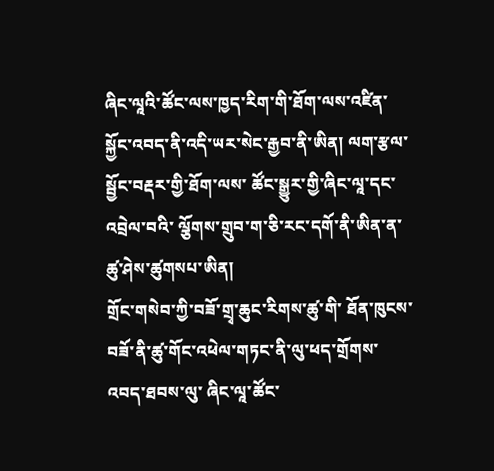ཞིང་ལཱའི་ཚོང་ལས་ཁྱད་རིག་གི་ཐོག་ལས་འཛིན་སྐྱོང་འབད་ནི་འདི་ཡར་སེང་རྒྱབ་ནི་ཨིན། ལག་རྩལ་སྦྱོང་བརྡར་གྱི་ཐོག་ལས་ ཚོང་སྒྱུར་གྱི་ཞིང་ལཱ་དང་འབྲེལ་བའི་ ལྕོགས་གྲུབ་ག་ཅི་རང་དགོ་ནི་ཨིན་ན་ཚུ་ཤེས་ཚུགསཔ་ཨིན།
གྲོང་གསེབ་ཀྱི་བཟོ་གྲྭ་ཆུང་རིགས་ཚུ་གི་ ཐོན་ཁུངས་བཟོ་ནི་ཚུ་གོང་འཕེལ་གཏང་ནི་ལུ་ཕད་གྲོགས་འབད་ཐབས་ལུ་ ཞིང་ལཱ་ཚོང་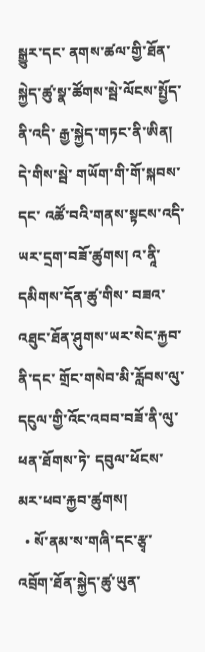སྒྱུར་དང་ ནགས་ཚལ་གྱི་ཐོན་སྐྱེད་ཚུ་སྣ་ཚོགས་སྦེ་ལོངས་སྤྱོད་ནི་འདི་ རྒྱ་སྐྱེད་གཏང་ནི་ཨིན། དེ་གིས་སྦེ་ གཡོག་གི་གོ་སྐབས་དང་ འཚོ་བའི་གནས་སྟངས་འདི་ཡར་དྲག་བཟོ་ཚུགས། འ་ནཱི་དམིགས་དོན་ཚུ་གིས་ བཟའ་འཐུང་ཐོན་ཤུགས་ཡར་སེང་རྐྱབ་ནི་དང་ གྲོང་གསེབ་མི་རློབས་ལུ་དངུལ་གྱི་འོང་འབབ་བཟོ་ནི་ལུ་ཕན་ཐོགས་ཏེ་ དབུལ་ཕོངས་མར་ཕབ་རྐྱབ་ཚུགས།
  • སོ་ནམ་ས་གཞི་དང་རྩྭ་འབྲོག་ཐོན་སྐྱེད་ཚུ་ཡུན་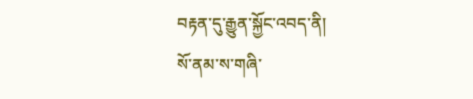བརྟན་དུ་རྒྱུན་སྐྱོང་འབད་ནི།
སོ་ནམ་ས་གཞི་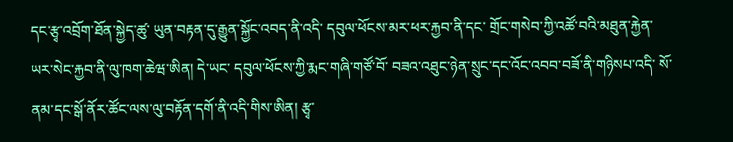དང་རྩྭ་འབྲོག་ཐོན་སྐྱེད་ཚུ་ ཡུན་བརྟན་དུ་རྒྱུན་སྐྱོང་འབད་ནི་འདི་ དབུལ་ཕོངས་མར་ཕར་རྐྱབ་ནི་དང་ གྲོང་གསེབ་ཀྱི་འཚོ་བའི་མཐུན་རྐྱེན་ཡར་སེང་རྐྱབ་ནི་ལུ་ཁག་ཆེཝ་ཨིན། དེ་ཡང་ དབུལ་ཕོངས་ཀྱི་རྨང་གཞི་གཙོ་བོ་ བཟའ་འཐུང་ཉེན་སྲུང་དང་འོང་འབབ་བཟོ་ནི་གཉིསཔ་འདི་ སོ་ནམ་དང་སྒོ་ནོར་ཚོང་ལས་ལུ་བརྟོན་དགོ་ནི་འདི་གིས་ཨིན། རྩྭ་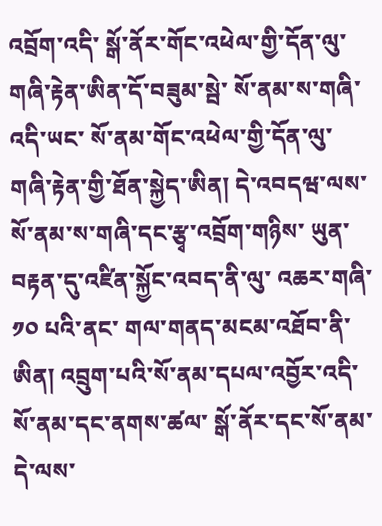འབྲོག་འདི་ སྒོ་ནོར་གོང་འཕེལ་གྱི་དོན་ལུ་གཞི་རྟེན་ཨིན་དོ་བཟུམ་སྦེ་ སོ་ནམ་ས་གཞི་འདི་ཡང་ སོ་ནམ་གོང་འཕེལ་གྱི་དོན་ལུ་གཞི་རྟེན་གྱི་ཐོན་སྐྱེད་ཨིན། དེ་འབདཝ་ལས་ སོ་ནམ་ས་གཞི་དང་རྩྭ་འབྲོག་གཉིས་ ཡུན་བརྟན་དུ་འཛིན་སྐྱོང་འབད་ནི་ལུ་ འཆར་གཞི་ ༡༠ པའི་ནང་ གལ་གནད་མངམ་འཐོབ་ནི་ཨིན། འབྲུག་པའི་སོ་ནམ་དཔལ་འབྱོར་འདི་ སོ་ནམ་དང་ནགས་ཚལ་ སྒོ་ནོར་དང་སོ་ནམ་ དེ་ལས་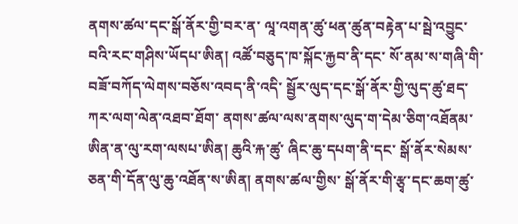ནགས་ཚལ་དང་སྒོ་ནོར་གྱི་བར་ན་ ལཱ་འགན་ཚུ་ཕན་ཚུན་བརྟེན་པ་སྦེ་འབྱུང་བའི་རང་གཤིས་ཡོདཔ་ཨིན། འཚོ་བཅུད་ཁ་སྐོང་རྐྱབ་ནི་དང་ སོ་ནམ་ས་གཞི་གི་བཟོ་བཀོད་ལེགས་བཅོས་འབད་ནི་འདི་ སྦྱོར་ལུད་དང་སྒོ་ནོར་གྱི་ལུད་ཚུ་ཐད་ཀར་ལག་ལེན་འཐབ་ཐོག་ ནགས་ཚལ་ལས་ནགས་ལུད་ག་དེམ་ཅིག་འཐོནམ་ཨིན་ན་ལུ་རག་ལསཔ་ཨིན། ཆུའི་རྐ་ཚུ་ ཞིང་ཆུ་དཔག་ནི་དང་ སྒོ་ནོར་སེམས་ཅན་གི་དོན་ལུ་ཆུ་འཐོན་ས་ཨིན། ནགས་ཚལ་གྱིས་ སྒོ་ནོར་གི་རྩྭ་དང་ཆག་ཚུ་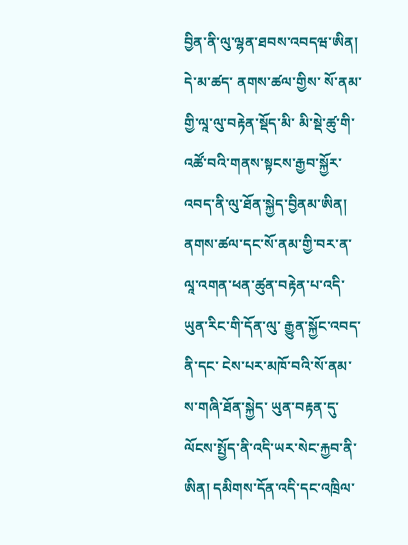བྱིན་ནི་ལུ་ལྷན་ཐབས་འབདཝ་ཨིན། དེ་མ་ཚད་ ནགས་ཚལ་གྱིས་ སོ་ནམ་གྱི་ལཱ་ལུ་བརྟེན་སྡོད་མི་ མི་སྡེ་ཚུ་གི་འཚོ་བའི་གནས་སྟངས་རྒྱབ་སྐྱོར་འབད་ནི་ལུ་ཐོན་སྐྱེད་བྱིནམ་ཨིན། ནགས་ཚལ་དང་སོ་ནམ་གྱི་བར་ན་ ལཱ་འགན་ཕན་ཚུན་བརྟེན་པ་འདི་ཡུན་རིང་གི་དོན་ལུ་ རྒྱུན་སྐྱོང་འབད་ནི་དང་ ངེས་པར་མཁོ་བའི་སོ་ནམ་ས་གཞི་ཐོན་སྐྱེད་ ཡུན་བརྟན་དུ་ལོངས་སྤྱོད་ནི་འདི་ཡར་སེང་རྐྱབ་ནི་ཨིན། དམིགས་དོན་འདི་དང་འཁྲིལ་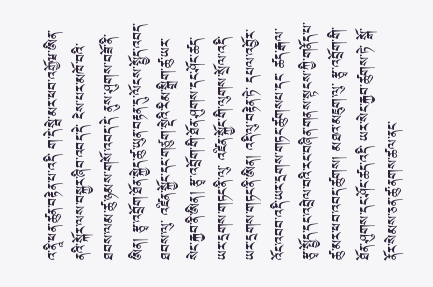འ་ནཱི་ཕན་ཚུན་བརྟེན་པ་འདི་ ག་དེ་སྦེ་མར་ཕབ་འགྱོཝ་ཨིན་ནའི་སྐོར་ལས་བསྐྱར་ཞིབ་འབད་དེ་ ངེས་པར་མཁོ་བའི་ཐབས་ལམ་ཚུ་ཉམས་གསོ་འབད་དེ་ ནུས་ཤུགས་བཟོ་ནི་ཨིན། རྩྭ་འབྲོག་ཐོན་སྐྱེད་ཚུ་ཡུན་བརྟན་དུ་ལོངས་སྤྱོད་འབད་ཐབས་ལུ་ འཛིན་སྐྱོང་དང་གཙུག་སྡེའི་རིམ་སྒྲིག་ཚུ་ཡར་སེང་རྐྱབ་ནི་ཨིན། རྩྭ་འབྲོག་གི་ཐོན་ཤུགས་དང་ཤོང་ཚད་ཡར་དྲགས་གཏང་ནི་ལུ་ འཛིན་སྐྱོང་གི་ལུགས་སྲོལ་འདི་ཡར་དྲགས་གཏང་ནི་ཨིན། འདི་ལུ་བརྟེན་ཏེ་ དཔལ་འབྱོར་འོང་འབབ་འདི་ཡར་དྲགས་གཏང་ཚུགསཔ་དང་ ཚད་རྒལ་རྩྭ་སྤྱོད་དང་འབྲེལ་བའི་རང་བཞིན་གནས་སྟངས་ཀྱི་གནོད་པ་ཚུ་མར་ཕབ་འབད་ཚུགས། མཐའ་མཇུག་ལུ་ རྩྭ་འབྲོག་གི་ཐོན་ཤུགས་དང་ཤོང་ཚད་འདི་ ཡར་སེང་རྐྱབ་ཚུགས་ཏེ་ སྒོ་ནོར་སེམས་ཅན་ཚུ་ནགས་ཚལ་ནང་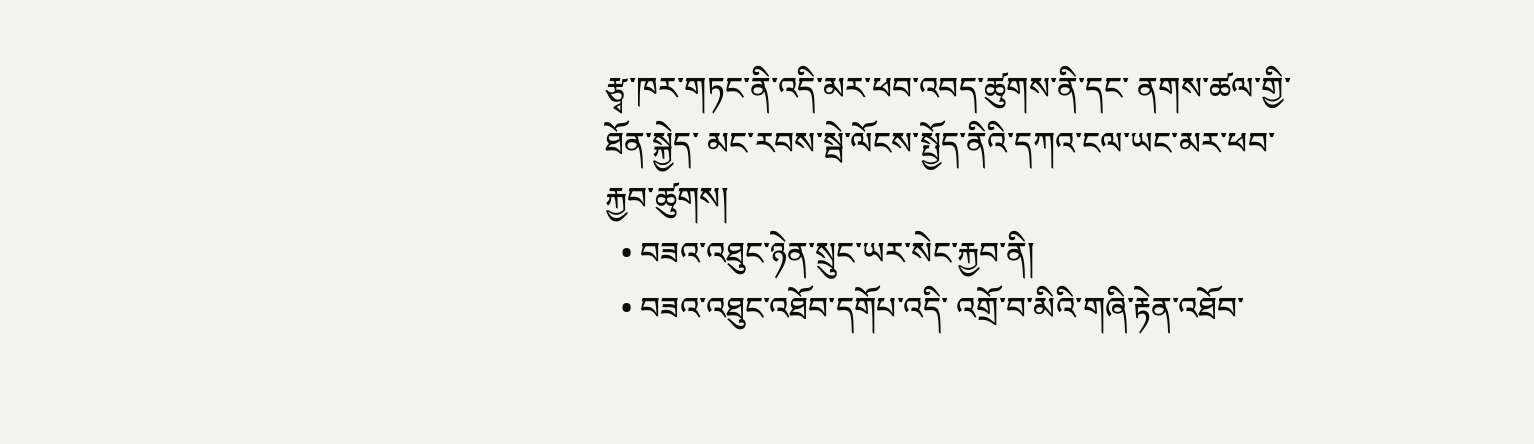རྩྭ་ཁར་གཏང་ནི་འདི་མར་ཕབ་འབད་ཚུགས་ནི་དང་ ནགས་ཚལ་གྱི་ཐོན་སྐྱེད་ མང་རབས་སྦེ་ལོངས་སྤྱོད་ནིའི་དཀའ་ངལ་ཡང་མར་ཕབ་རྐྱབ་ཚུགས།
  • བཟའ་འཐུང་ཉེན་སྲུང་ཡར་སེང་རྐྱབ་ནི།
  • བཟའ་འཐུང་འཐོབ་དགོཔ་འདི་ འགྲོ་བ་མིའི་གཞི་རྟེན་འཐོབ་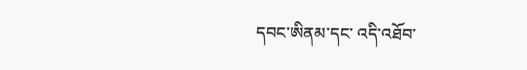དབང་ཨིནམ་དང་ འདི་འཐོབ་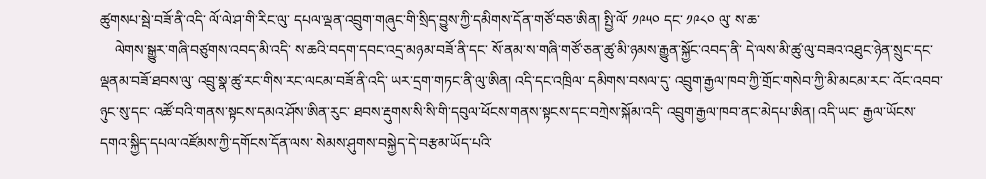ཚུགསཔ་སྦེ་བཟོ་ནི་འདི་ ལོ་ལེ་ཤ་གི་རིང་ལུ་ དཔལ་ལྡན་འབྲུག་གཞུང་གི་སྲིད་བྱུས་ཀྱི་དམིགས་དོན་གཙོ་བཅ་ཨིན། སྤྱི་ལོ་ ༡༩༥༠ དང་ ༡༩༨༠ ལུ་ ས་ཆ་
    ལེགས་སྒྱུར་གཞི་བཙུགས་འབད་མི་འདི་ ས་ཆའི་བདག་དབང་འདྲ་མཉམ་བཟོ་ནི་དང་ སོ་ནམ་ས་གཞི་གཙོ་ཅན་ཚུ་མི་ཉམས་རྒྱུན་སྐྱོང་འབད་ནི་ དེ་ལས་མི་ཚུ་ལུ་བཟའ་འཐུང་ཉེན་སྲུང་དང་ལྡནམ་བཟོ་ཐབས་ལུ་ འབྲུ་སྣ་ཚུ་རང་གིས་རང་ལངམ་བཟོ་ནི་འདི་ ཡར་དྲག་གཏང་ནི་ལུ་ཨིན། འདི་དང་འཁྲིལ་ དམིགས་བསལ་དུ་ འབྲུག་རྒྱལ་ཁབ་ཀྱི་གྲོང་གསེབ་ཀྱི་མི་མངམ་རང་ འོང་འབབ་ཉུང་སུ་དང་ འཚོ་བའི་གནས་སྟངས་དམའ་ཤོས་ཨིན་རུང་ ཐབས་རྡུགས་སི་སི་གི་དབུལ་ཕོངས་གནས་སྟངས་དང་བཀྲེས་སྐོམ་འདི་ འབྲུག་རྒྱལ་ཁབ་ནང་མེདཔ་ཨིན། འདི་ཡང་ རྒྱལ་ཡོངས་དགའ་སྐྱིད་དཔལ་འཛོམས་ཀྱི་དགོངས་དོན་ལས་ སེམས་ཤུགས་བསྐྱེད་དེ་བརྩམ་ཡོད་པའི་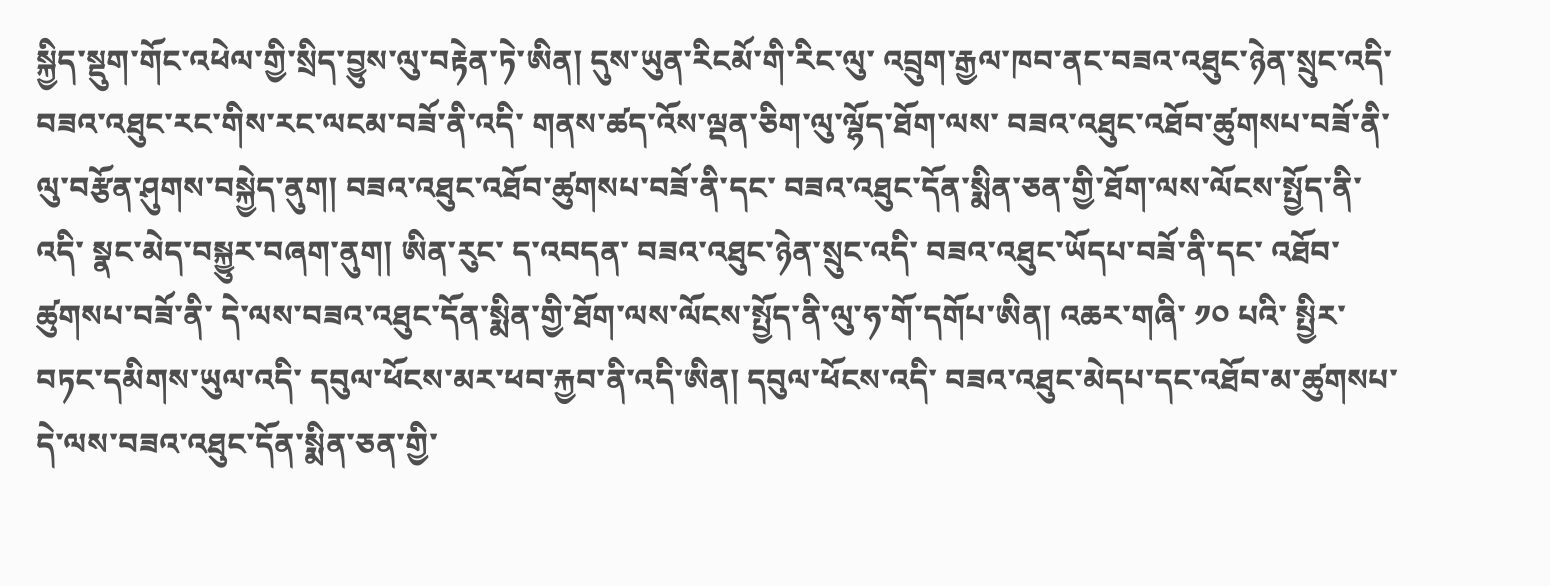སྐྱིད་སྡུག་གོང་འཕེལ་གྱི་སྲིད་བྱུས་ལུ་བརྟེན་ཏེ་ཨིན། དུས་ཡུན་རིངམོ་གི་རིང་ལུ་ འབྲུག་རྒྱལ་ཁབ་ནང་བཟའ་འཐུང་ཉེན་སྲུང་འདི་ བཟའ་འཐུང་རང་གིས་རང་ལངམ་བཟོ་ནི་འདི་ གནས་ཚད་འོས་ལྡན་ཅིག་ལུ་ལྷོད་ཐོག་ལས་ བཟའ་འཐུང་འཐོབ་ཚུགསཔ་བཟོ་ནི་ལུ་བརྩོན་ཤུགས་བསྐྱེད་ནུག། བཟའ་འཐུང་འཐོབ་ཚུགསཔ་བཟོ་ནི་དང་ བཟའ་འཐུང་དོན་སྨིན་ཅན་གྱི་ཐོག་ལས་ལོངས་སྤྱོད་ནི་འདི་ སྣང་མེད་བསྐྱུར་བཞག་ནུག། ཨིན་རུང་ ད་འབདན་ བཟའ་འཐུང་ཉེན་སྲུང་འདི་ བཟའ་འཐུང་ཡོདཔ་བཟོ་ནི་དང་ འཐོབ་ཚུགསཔ་བཟོ་ནི་ དེ་ལས་བཟའ་འཐུང་དོན་སྨིན་གྱི་ཐོག་ལས་ལོངས་སྤྱོད་ནི་ལུ་ཧ་གོ་དགོཔ་ཨིན། འཆར་གཞི་ ༡༠ པའི་ སྤྱིར་བཏང་དམིགས་ཡུལ་འདི་ དབུལ་ཕོངས་མར་ཕབ་རྐྱབ་ནི་འདི་ཨིན། དབུལ་ཕོངས་འདི་ བཟའ་འཐུང་མེདཔ་དང་འཐོབ་མ་ཚུགསཔ་ དེ་ལས་བཟའ་འཐུང་དོན་སྨིན་ཅན་གྱི་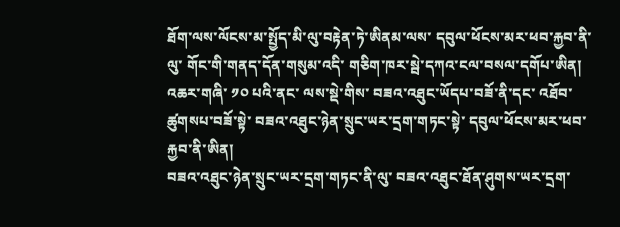ཐོག་ལས་ལོངས་མ་སྤྱོད་མི་ལུ་བརྟེན་ཏེ་ཨིནམ་ལས་ དབུལ་ཕོངས་མར་ཕབ་རྐྱབ་ནི་ལུ་ གོང་གི་གནད་དོན་གསུམ་འདི་ གཅིག་ཁར་སྦེ་དཀའ་ངལ་བསལ་དགོཔ་ཨིན། འཆར་གཞི་ ༡༠ པའི་ནང་ ལས་སྡེ་གིས་ བཟའ་འཐུང་ཡོདཔ་བཟོ་ནི་དང་ འཐོབ་ཚུགསཔ་བཟོ་སྟེ་ བཟའ་འཐུང་ཉེན་སྲུང་ཡར་དྲག་གཏང་སྟེ་ དབུལ་ཕོངས་མར་ཕབ་རྐྱབ་ནི་ཨིན།
བཟའ་འཐུང་ཉེན་སྲུང་ཡར་དྲག་གཏང་ནི་ལུ་ བཟའ་འཐུང་ཐོན་ཤུགས་ཡར་དྲག་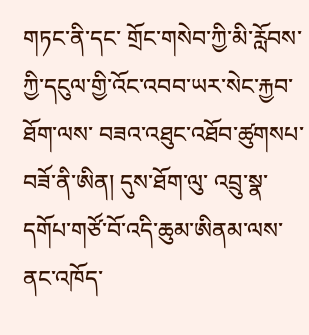གཏང་ནི་དང་ གྲོང་གསེབ་ཀྱི་མི་རློབས་ཀྱི་དངུལ་གྱི་འོང་འབབ་ཡར་སེང་རྐྱབ་ཐོག་ལས་ བཟའ་འཐུང་འཐོབ་ཚུགསཔ་བཟོ་ནི་ཨིན། དུས་ཐོག་ལུ་ འབྲུ་སྣ་དགོཔ་གཙོ་བོ་འདི་ཆུམ་ཨིནམ་ལས་ ནང་འཁོད་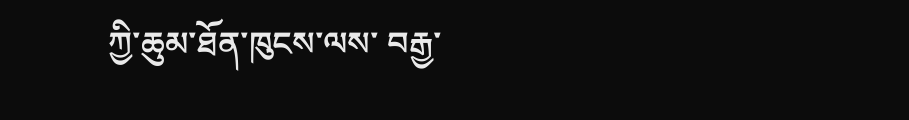ཀྱི་ཆུམ་ཐོན་ཁུངས་ལས་ བརྒྱ་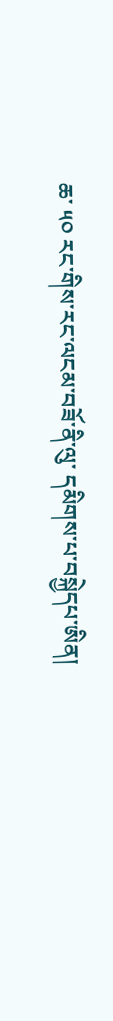ཆ་ ༥༠ རང་གིས་རང་ལངམ་བཟོ་ནི་ལུ་ དམིགས་པ་བསྐྱེདཔ་ཨིན།